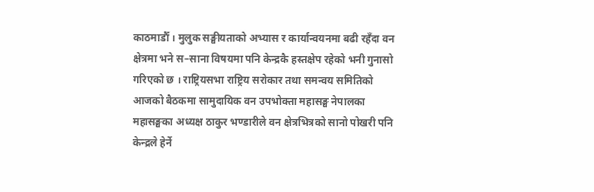काठमाडौँ । मुलुक सङ्घीयताको अभ्यास र कार्यान्वयनमा बढी रहँदा वन क्षेत्रमा भने स–साना विषयमा पनि केन्द्रकै हस्तक्षेप रहेको भनी गुनासो गरिएको छ । राष्ट्रियसभा राष्ट्रिय सरोकार तथा समन्वय समितिको आजको बैठकमा सामुदायिक वन उपभोक्ता महासङ्घ नेपालका महासङ्घका अध्यक्ष ठाकुर भण्डारीले वन क्षेत्रभित्रको सानो पोखरी पनि केन्द्रले हेर्ने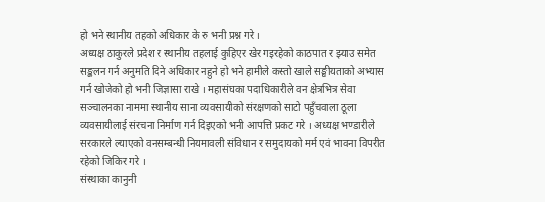हो भने स्थानीय तहको अधिकार के रु भनी प्रश्न गरे ।
अध्यक्ष ठाकुरले प्रदेश र स्थानीय तहलाई कुहिएर खेर गइरहेको काठपात र झ्याउ समेत सङ्कलन गर्न अनुमति दिने अधिकार नहुने हो भने हामीले कस्तो खाले सङ्घीयताको अभ्यास गर्न खोजेको हो भनी जिज्ञासा राखे । महासंघका पदाधिकारीले वन क्षेत्रभित्र सेवा सञ्चालनका नाममा स्थानीय साना व्यवसायीको संरक्षणको साटो पहुँचवाला ठूला व्यवसायीलाई संरचना निर्माण गर्न दिइएको भनी आपत्ति प्रकट गरे । अध्यक्ष भण्डारीले सरकारले ल्याएको वनसम्बन्धी नियमावली संविधान र समुदायको मर्म एवं भावना विपरीत रहेको जिकिर गरे ।
संस्थाका कानुनी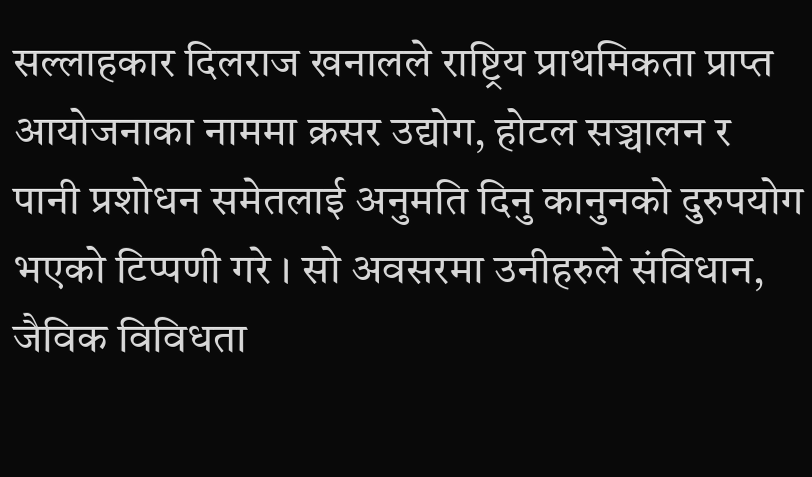सल्लाहकार दिलराज खनालले राष्ट्रिय प्राथमिकता प्राप्त आयोजनाका नाममा क्रसर उद्योग, होटल सञ्चालन र पानी प्रशोधन समेतलाई अनुमति दिनु कानुनको दुरुपयोग भएको टिप्पणी गरे । सो अवसरमा उनीहरुले संविधान, जैविक विविधता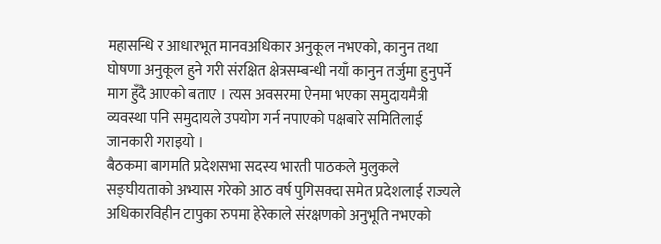महासन्धि र आधारभूत मानवअधिकार अनुकूल नभएको, कानुन तथा घोषणा अनुकूल हुने गरी संरक्षित क्षेत्रसम्बन्धी नयाँ कानुन तर्जुमा हुनुपर्ने माग हुँदै आएको बताए । त्यस अवसरमा ऐनमा भएका समुदायमैत्री व्यवस्था पनि समुदायले उपयोग गर्न नपाएको पक्षबारे समितिलाई जानकारी गराइयो ।
बैठकमा बागमति प्रदेशसभा सदस्य भारती पाठकले मुलुकले सङ्घीयताको अभ्यास गरेको आठ वर्ष पुगिसक्दा समेत प्रदेशलाई राज्यले अधिकारविहीन टापुका रुपमा हेरेकाले संरक्षणको अनुभूति नभएको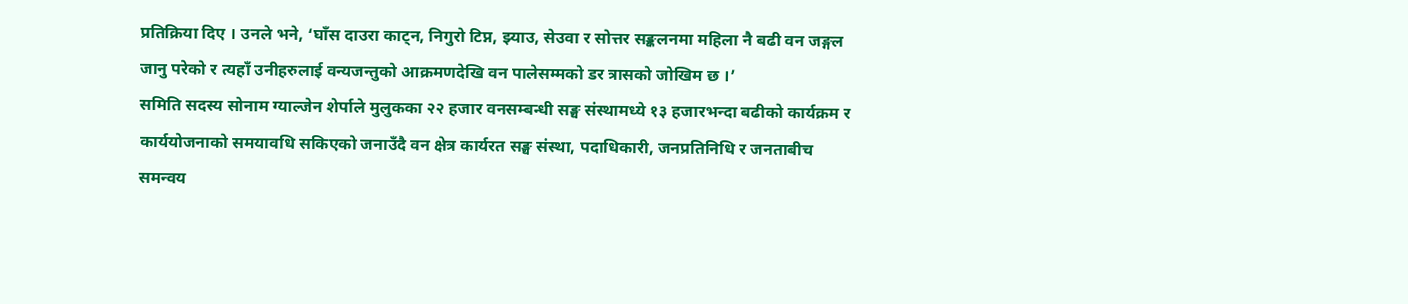प्रतिक्रिया दिए । उनले भने, ‘घाँस दाउरा काट्न, निगुरो टिप्न, झ्याउ, सेउवा र सोत्तर सङ्कलनमा महिला नै बढी वन जङ्गल जानु परेको र त्यहाँ उनीहरुलाई वन्यजन्तुको आक्रमणदेखि वन पालेसम्मको डर त्रासको जोखिम छ ।’
समिति सदस्य सोनाम ग्याल्जेन शेर्पाले मुलुकका २२ हजार वनसम्बन्धी सङ्घ संस्थामध्ये १३ हजारभन्दा बढीको कार्यक्रम र कार्ययोजनाको समयावधि सकिएको जनाउँदै वन क्षेत्र कार्यरत सङ्घ संस्था, पदाधिकारी, जनप्रतिनिधि र जनताबीच समन्वय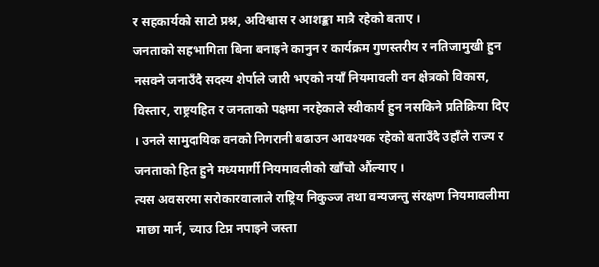र सहकार्यको साटो प्रश्न, अविश्वास र आशङ्का मात्रै रहेको बताए ।
जनताको सहभागिता बिना बनाइने कानुन र कार्यक्रम गुणस्तरीय र नतिजामुखी हुन नसक्ने जनाउँदै सदस्य शेर्पाले जारी भएको नयाँ नियमावली वन क्षेत्रको विकास, विस्तार, राष्ट्रयहित र जनताको पक्षमा नरहेकाले स्वीकार्य हुन नसकिने प्रतिक्रिया दिए । उनले सामुदायिक वनको निगरानी बढाउन आवश्यक रहेको बताउँदै उहाँले राज्य र जनताको हित हुने मध्यमार्गी नियमावलीको खाँचो औंल्याए ।
त्यस अवसरमा सरोकारवालाले राष्ट्रिय निकुञ्ज तथा वन्यजन्तु संरक्षण नियमावलीमा माछा मार्न, च्याउ टिप्न नपाइने जस्ता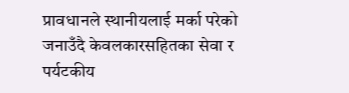प्रावधानले स्थानीयलाई मर्का परेको जनाउँदै केवलकारसहितका सेवा र पर्यटकीय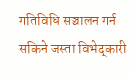गतिविधि सञ्चालन गर्न सकिने जस्ता विभेद्कारी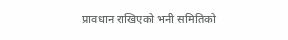प्रावधान राखिएको भनी समितिको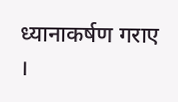ध्यानाकर्षण गराए ।